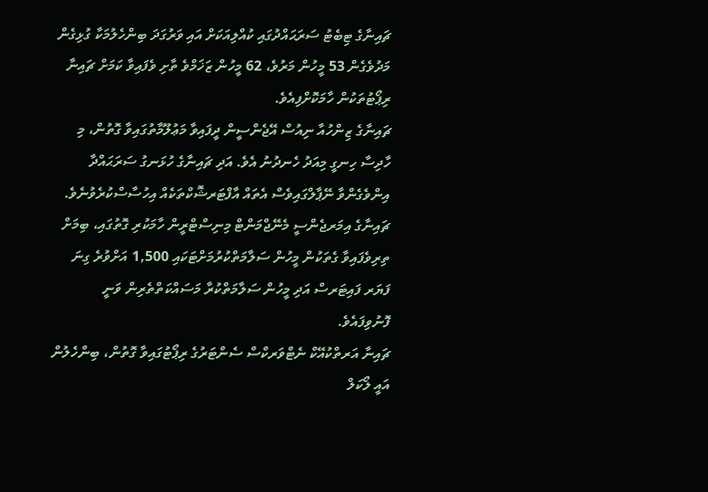ޗައިނާގެ ޓިބެޓު ސަރަޙައްދުގައި ކުއްލިއަކަށް އައި ވަރުގަދަ ބިންހެލުމަކާ ގުޅިގެން މަދުވެގެން 53 މީހުން މަރުވެ، 62 މީހުން ޒަޚަމްވެ ތާށި ވެފައިވާ ކަމަށް ޗައިނާ ރިޕޯޓުތަކުން ހާމަކޮށްފިއެވެ.
ޗައިނާގެ ޒިންހުއާ ނިއުސް އޭޖެންސީން ދީފައިވާ މަޢުލޫމާތުގައިވާ ގޮތުން، މި ހާދިސާ ހިނގީ މިއަދު ހެނދުނު އެވެ. އަދި ޗައިނާގެ ހުޅަނގު ސަރަޙައްދާ އިންވެގެންވާ ނޭޕާލްގައިވެސް އެތައް އާފްޓަރޝޮކްތަކެއް އިހުސާސްކުރެވުނެވެ.
ޗައިނާގެ އިމަރޖެންސީ މެނޭޖްމަންޓް މިނިސްޓްރީން ހާމަކުރި ގޮތުގައި، ބިމަށް ތިރިވެފައިވާ ގެތަކުން މީހުން ސަލާމަތްކުރުމަށްޓަކައި 1,500 އަށްވުރެ ގިނަ ފަޔަރ ފައިޓަރސް އަދި މީހުން ސަލާމަތްކުރާ މަސައްކަތްތެރިން ވަނީ ފޮނުވިފައެވެ.
ޗައިނާ އަރތްކުއޭކް ނެޓްވަރކްސް ސެންޓަރުގެ ރިޕޯޓުގައިވާ ގޮތުން، ބިންހެލުން އައީ ލޯކަލް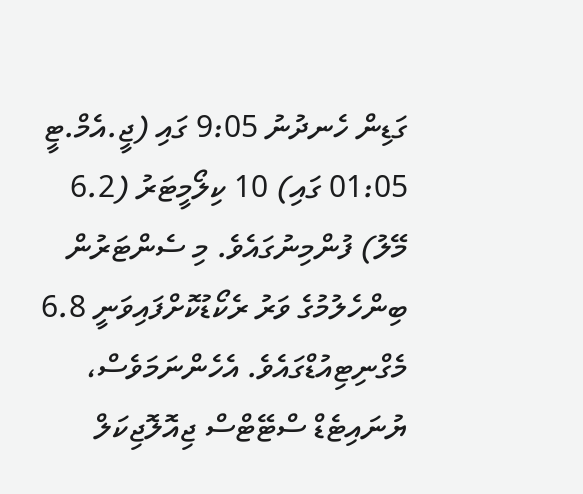ގަޑިން ހެނދުނު 9:05 ގައި (ޖީ.އެމް.ޓީ 01:05 ގައި) 10 ކިލޯމީޓަރު (6.2 މޭލު) ފުންމިނުގައެވެ. މި ސެންޓަރުން ބިންހެލުމުގެ ވަރު ރެކޯޑުކޮށްފައިވަނީ 6.8 މެގްނިޓިއުޑްގައެވެ. އެހެންނަމަވެސް، ޔުނައިޓެޑް ސްޓޭޓްސް ޖިއޮލޮޖިކަލް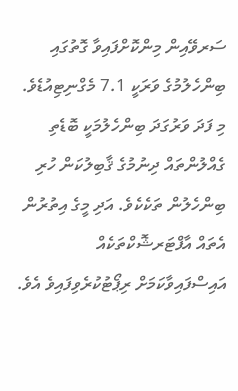ސަރވޭއިން މިންކޮށްފައިވާ ގޮތުގައި ބިންހެލުމުގެ ވަރަކީ 7.1 މެގްނިޓިއުޑެވެ.
މި ފަދަ ވަރުގަދަ ބިންހެލުމަކީ ބޮޑެތި ގެއްލުންތައް ދިނުމުގެ ޤާބިލުކަން ހުރި ބިންހެލުން ތަކެކެވެ. އަދި މީގެ އިތުރުން އެތައް އާފްޓަރޝޮކްތަކެއް އައިސްފައިވާކަމަށް ރިޕޯޓުކުރެވިފައިވެ އެވެ.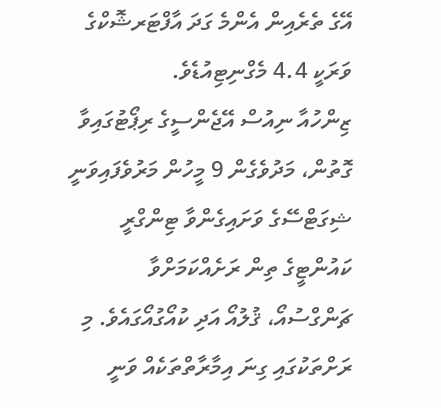އޭގެ ތެރެއިން އެންމެ ގަދަ އާފްޓަރޝޮކްގެ ވަރަކީ 4.4 މެގްނިޓިއުޑެވެ.
ޒިންހުއާ ނިއުސް އޭޖެންސީގެ ރިޕޯޓުގައިވާ ގޮތުން، މަދުވެގެން 9 މީހުން މަރުވެފައިވަނީ ޝިގަޓްސޭގެ ވަށައިގެންވާ ޓިންގްރީ ކައުންޓީގެ ތިން ރަށެއްކަމަށްވާ ޗަންގްސުއޯ، ޤުލުއޯ އަދި ކުއޯގުއޯގައެވެ. މި ރަށްތަކުގައި ގިނަ އިމާރާތްތަކެއް ވަނީ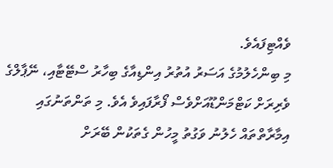ވެއްޓިފައެވެ.
މި ބިންހެލުމުގެ އަސަރު އުތުރު އިންޑިއާގެ ބިހާރު ސްޓޭޓާއި، ނޭޕާލްގެ ވެރިރަށް ކަޓްމަންޑޫއަށްވެސް ފޯރާފައިވެ އެވެ. މި ތަންތަނުގައި އިމާރާތްތައް ހެލުނު ވަގުތު މީހުން ގެތަކުން ބޭރަށް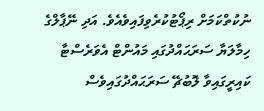ނުކުތްކަމަށް ރިޕޯޓުކުރެވިފައިވެއެވެ. އަދި ނޭޕާލްގެ ހިމާލަޔާ ސަރަޙައްދުގައި މައުންޓް އެވަރެސްޓާ ކައިރީގައިވާ ލޮބުޗޭ ސަރަޙައްދުގައިވެސް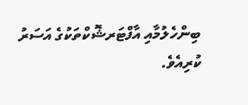ބިންހެލުމާއި އާފްޓަރޝޮކްތަކުގެ އަސަރު ކުރިއެވެ.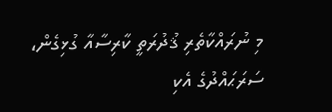މި ނުރައްކާތެރި ޤުދުރަތީ ކާރިސާއާ ގުޅިގެން، ސަރަޙައްދުގެ އެކި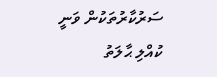ސަރުކާރުތަކުން ވަނީ ކުއްލި ޙާލަތު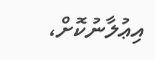އިޢުލާނުކޮށް،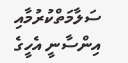ސަލާމަތްކުރުމާއި އިންސާނީ އެހީގެ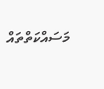މަސައްކަތްތައް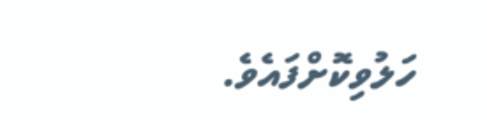ހަލުވިކޮށްފައެވެ.